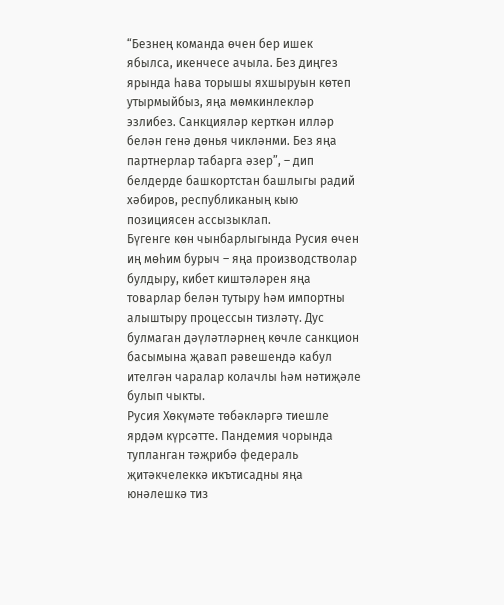“Безнең команда өчен бер ишек ябылса, икенчесе ачыла. Без диңгез ярында һава торышы яхшыруын көтеп утырмыйбыз, яңа мөмкинлекләр эзлибез. Санкцияләр керткән илләр белән генә дөнья чикләнми. Без яңа партнерлар табарга әзер”, – дип белдерде башкортстан башлыгы радий хәбиров, республиканың кыю позициясен ассызыклап.
Бүгенге көн чынбарлыгында Русия өчен иң мөһим бурыч – яңа производстволар булдыру, кибет киштәләрен яңа товарлар белән тутыру һәм импортны алыштыру процессын тизләтү. Дус булмаган дәүләтләрнең көчле санкцион басымына җавап рәвешендә кабул ителгән чаралар колачлы һәм нәтиҗәле булып чыкты.
Русия Хөкүмәте төбәкләргә тиешле ярдәм күрсәтте. Пандемия чорында тупланган тәҗрибә федераль җитәкчелеккә икътисадны яңа юнәлешкә тиз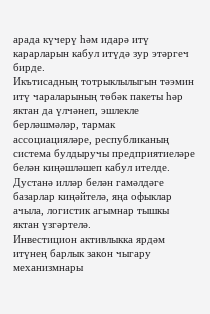арада күчерү һәм идарә итү карарларын кабул итүдә зур этәргеч бирде.
Икътисадның тотрыклылыгын тәэмин итү чараларының төбәк пакеты һәр яктан да үлчәнеп, эшлекле берләшмәләр, тармак ассоциацияләре, республиканың система булдыручы предприятиеләре белән киңәшләшеп кабул ителде. Дустанә илләр белән гамәлдәге базарлар киңәйтелә, яңа офыклар ачыла, логистик агымнар тышкы яктан үзгәртелә.
Инвестицион активлыкка ярдәм итүнең барлык закон чыгару механизмнары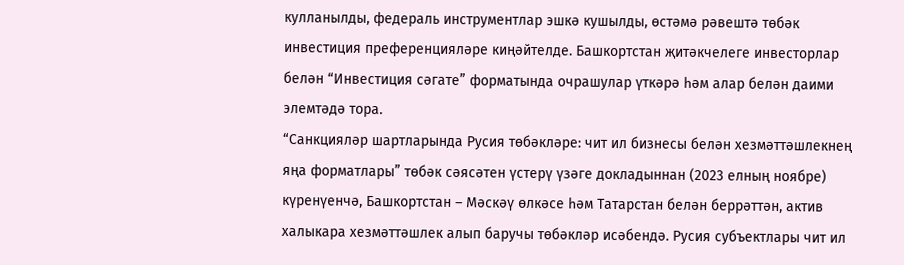кулланылды, федераль инструментлар эшкә кушылды, өстәмә рәвештә төбәк инвестиция преференцияләре киңәйтелде. Башкортстан җитәкчелеге инвесторлар белән “Инвестиция сәгате” форматында очрашулар үткәрә һәм алар белән даими элемтәдә тора.
“Санкцияләр шартларында Русия төбәкләре: чит ил бизнесы белән хезмәттәшлекнең яңа форматлары” төбәк сәясәтен үстерү үзәге докладыннан (2023 елның ноябре) күренүенчә, Башкортстан – Мәскәү өлкәсе һәм Татарстан белән беррәттән, актив халыкара хезмәттәшлек алып баручы төбәкләр исәбендә. Русия субъектлары чит ил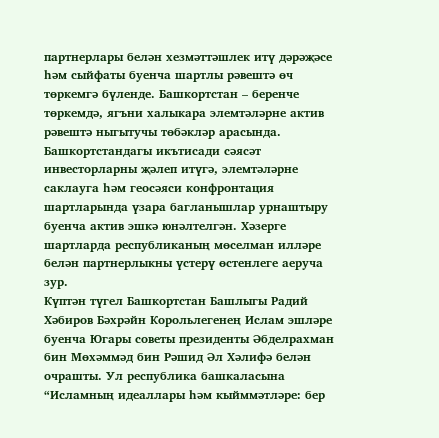партнерлары белән хезмәттәшлек итү дәрәҗәсе һәм сыйфаты буенча шартлы рәвештә өч төркемгә бүленде. Башкортстан – беренче төркемдә, ягъни халыкара элемтәләрне актив рәвештә ныгытучы төбәкләр арасында. Башкортстандагы икътисади сәясәт инвесторларны җәлеп итүгә, элемтәләрне саклауга һәм геосәяси конфронтация шартларында үзара багланышлар урнаштыру буенча актив эшкә юнәлтелгән. Хәзерге шартларда республиканың мөселман илләре белән партнерлыкны үстерү өстенлеге аеруча зур.
Күптән түгел Башкортстан Башлыгы Радий Хәбиров Бәхрәйн Корольлегенең Ислам эшләре буенча Югары советы президенты Әбделрахман бин Мөхәммәд бин Рәшид Әл Хәлифә белән очрашты. Ул республика башкаласына “Исламның идеаллары һәм кыйммәтләре: бер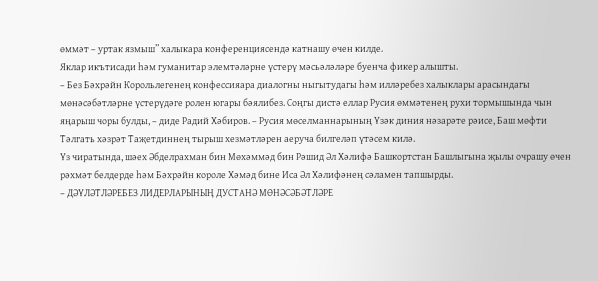өммәт – уртак язмыш” халыкара конференциясендә катнашу өчен килде.
Яклар икътисади һәм гуманитар элемтәләрне үстерү мәсьәләләре буенча фикер алышты.
– Без Бәхрәйн Корольлегенең конфессияара диалогны ныгытудагы һәм илләребез халыклары арасындагы мөнәсәбәтләрне үстерүдәге ролен югары бәялибез. Соңгы дистә еллар Русия өммәтенең рухи тормышында чын яңарыш чоры булды, – диде Радий Хәбиров. – Русия мөселманнарының Үзәк диния нәзарәте рәисе, Баш мөфти Тәлгать хәзрәт Таҗетдиннең тырыш хезмәтләрен аеруча билгеләп үтәсем килә.
Үз чиратында, шәех Әбделрахман бин Мөхәммәд бин Рәшид Әл Хәлифә Башкортстан Башлыгына җылы очрашу өчен рәхмәт белдерде һәм Бәхрәйн короле Хәмәд бине Иса Әл Хәлифәнең сәламен тапшырды.
– ДӘҮЛӘТЛӘРЕБЕЗ ЛИДЕРЛАРЫНЫҢ ДУСТАНӘ МӨНӘСӘБӘТЛӘРЕ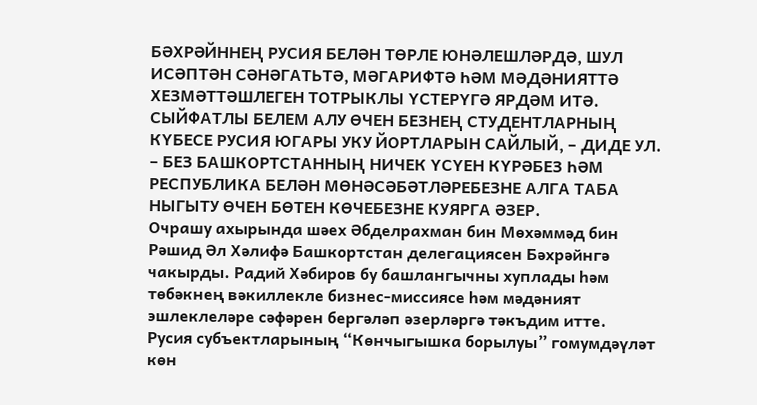БӘХРӘЙННЕҢ РУСИЯ БЕЛӘН ТӨРЛЕ ЮНӘЛЕШЛӘРДӘ, ШУЛ ИСӘПТӘН СӘНӘГАТЬТӘ, МӘГАРИФТӘ ҺӘМ МӘДӘНИЯТТӘ ХЕЗМӘТТӘШЛЕГЕН ТОТРЫКЛЫ ҮСТЕРҮГӘ ЯРДӘМ ИТӘ. СЫЙФАТЛЫ БЕЛЕМ АЛУ ӨЧЕН БЕЗНЕҢ СТУДЕНТЛАРНЫҢ КҮБЕСЕ РУСИЯ ЮГАРЫ УКУ ЙОРТЛАРЫН САЙЛЫЙ, – ДИДЕ УЛ. – БЕЗ БАШКОРТСТАННЫҢ НИЧЕК ҮСҮЕН КҮРӘБЕЗ ҺӘМ РЕСПУБЛИКА БЕЛӘН МӨНӘСӘБӘТЛӘРЕБЕЗНЕ АЛГА ТАБА НЫГЫТУ ӨЧЕН БӨТЕН КӨЧЕБЕЗНЕ КУЯРГА ӘЗЕР.
Очрашу ахырында шәех Әбделрахман бин Мөхәммәд бин Рәшид Әл Хәлифә Башкортстан делегациясен Бәхрәйнгә чакырды. Радий Хәбиров бу башлангычны хуплады һәм төбәкнең вәкиллекле бизнес-миссиясе һәм мәдәният эшлеклеләре сәфәрен бергәләп әзерләргә тәкъдим итте.
Русия субъектларының “Көнчыгышка борылуы” гомумдәүләт көн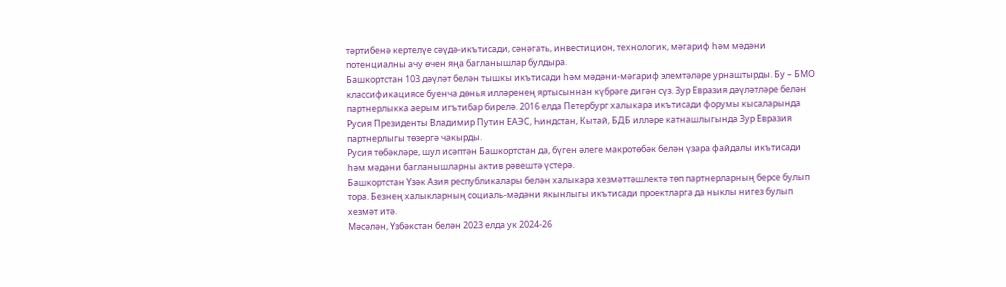тәртибенә кертелүе сәүдә-икътисади, сәнәгать, инвестицион, технологик, мәгариф һәм мәдәни потенциалны ачу өчен яңа багланышлар булдыра.
Башкортстан 103 дәүләт белән тышкы икътисади һәм мәдәни-мәгариф элемтәләре урнаштырды. Бу – БМО классификациясе буенча дөнья илләренең яртысыннан күбрәге дигән сүз. Зур Евразия дәүләтләре белән партнерлыкка аерым игътибар бирелә. 2016 елда Петербург халыкара икътисади форумы кысаларында Русия Президенты Владимир Путин ЕАЭС, Һиндстан, Кытай, БДБ илләре катнашлыгында Зур Евразия партнерлыгы төзергә чакырды.
Русия төбәкләре, шул исәптән Башкортстан да, бүген әлеге макротөбәк белән үзара файдалы икътисади һәм мәдәни багланышларны актив рәвештә үстерә.
Башкортстан Үзәк Азия республикалары белән халыкара хезмәттәшлектә төп партнерларның берсе булып тора. Безнең халыкларның социаль-мәдәни якынлыгы икътисади проектларга да ныклы нигез булып хезмәт итә.
Мәсәлән, Үзбәкстан белән 2023 елда ук 2024-26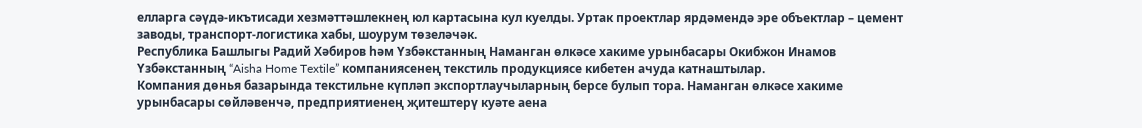елларга сәүдә-икътисади хезмәттәшлекнең юл картасына кул куелды. Уртак проектлар ярдәмендә эре объектлар – цемент заводы, транспорт-логистика хабы, шоурум төзеләчәк.
Республика Башлыгы Радий Хәбиров һәм Үзбәкстанның Наманган өлкәсе хакиме урынбасары Окибжон Инамов Үзбәкстанның “Aisha Home Textile” компаниясенең текстиль продукциясе кибетен ачуда катнаштылар.
Компания дөнья базарында текстильне күпләп экспортлаучыларның берсе булып тора. Наманган өлкәсе хакиме урынбасары сөйләвенчә, предприятиенең җитештерү куәте аена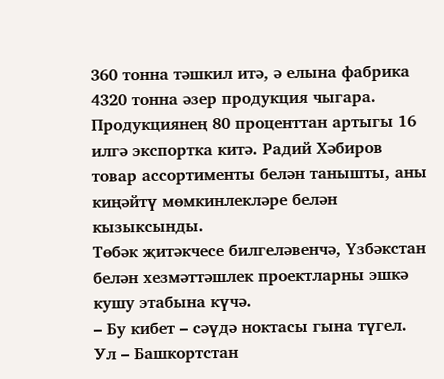360 тонна тәшкил итә, ә елына фабрика 4320 тонна әзер продукция чыгара. Продукциянең 80 проценттан артыгы 16 илгә экспортка китә. Радий Хәбиров товар ассортименты белән танышты, аны киңәйтү мөмкинлекләре белән кызыксынды.
Төбәк җитәкчесе билгеләвенчә, Үзбәкстан белән хезмәттәшлек проектларны эшкә кушу этабына күчә.
– Бу кибет – сәүдә ноктасы гына түгел. Ул – Башкортстан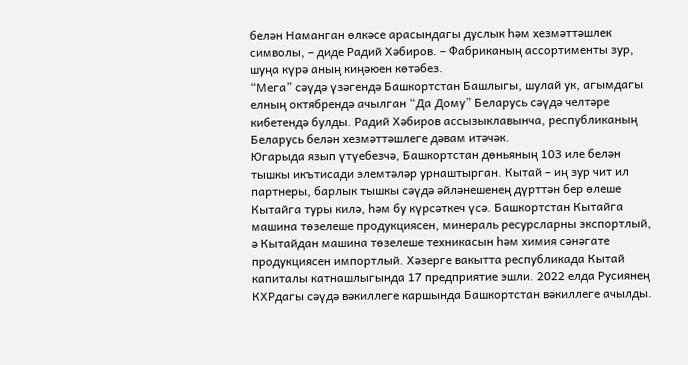белән Наманган өлкәсе арасындагы дуслык һәм хезмәттәшлек символы, – диде Радий Хәбиров. – Фабриканың ассортименты зур, шуңа күрә аның киңәюен көтәбез.
“Мега” сәүдә үзәгендә Башкортстан Башлыгы, шулай ук, агымдагы елның октябрендә ачылган “Да Дому” Беларусь сәүдә челтәре кибетендә булды. Радий Хәбиров ассызыклавынча, республиканың Беларусь белән хезмәттәшлеге дәвам итәчәк.
Югарыда язып үтүебезчә, Башкортстан дөньяның 103 иле белән тышкы икътисади элемтәләр урнаштырган. Кытай – иң зур чит ил партнеры, барлык тышкы сәүдә әйләнешенең дүрттән бер өлеше Кытайга туры килә, һәм бу күрсәткеч үсә. Башкортстан Кытайга машина төзелеше продукциясен, минераль ресурсларны экспортлый, ә Кытайдан машина төзелеше техникасын һәм химия сәнәгате продукциясен импортлый. Хәзерге вакытта республикада Кытай капиталы катнашлыгында 17 предприятие эшли. 2022 елда Русиянең КХРдагы сәүдә вәкиллеге каршында Башкортстан вәкиллеге ачылды.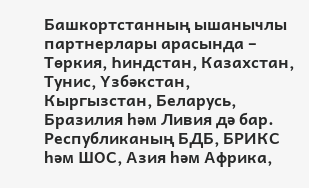Башкортстанның ышанычлы партнерлары арасында – Төркия, Һиндстан, Казахстан, Тунис, Үзбәкстан, Кыргызстан, Беларусь, Бразилия һәм Ливия дә бар. Республиканың БДБ, БРИКС һәм ШОС, Азия һәм Африка,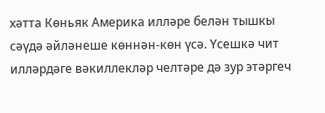хәтта Көньяк Америка илләре белән тышкы сәүдә әйләнеше көннән-көн үсә. Үсешкә чит илләрдәге вәкиллекләр челтәре дә зур этәргеч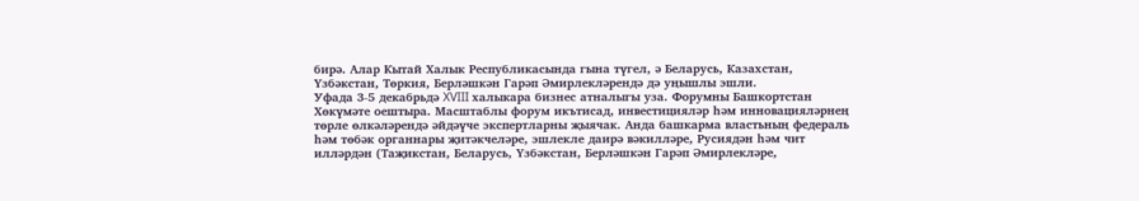бирә. Алар Кытай Халык Республикасында гына түгел, ә Беларусь, Казахстан, Үзбәкстан, Төркия, Берләшкән Гарәп Әмирлекләрендә дә уңышлы эшли.
Уфада 3-5 декабрьдә XVIII халыкара бизнес атналыгы уза. Форумны Башкортстан Хөкүмәте оештыра. Масштаблы форум икътисад, инвестицияләр һәм инновацияләрнең төрле өлкәләрендә әйдәүче экспертларны җыячак. Анда башкарма властьның федераль һәм төбәк органнары җитәкчеләре, эшлекле даирә вәкилләре, Русиядән һәм чит илләрдән (Таҗикстан, Беларусь, Үзбәкстан, Берләшкән Гарәп Әмирлекләре,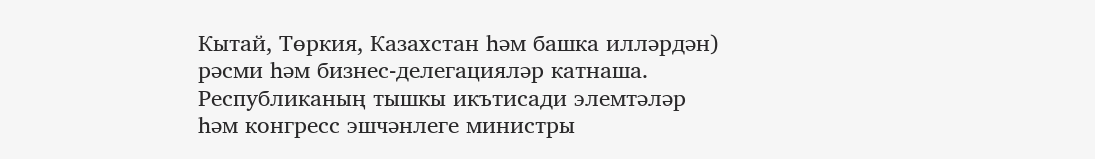Кытай, Төркия, Казахстан һәм башка илләрдән) рәсми һәм бизнес-делегацияләр катнаша.
Республиканың тышкы икътисади элемтәләр һәм конгресс эшчәнлеге министры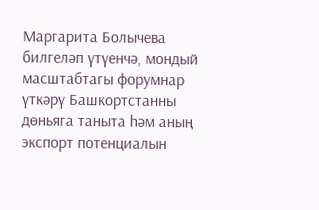Маргарита Болычева билгеләп үтүенчә, мондый масштабтагы форумнар үткәрү Башкортстанны дөньяга таныта һәм аның экспорт потенциалын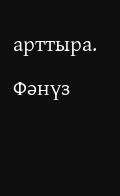арттыра.
Фәнүз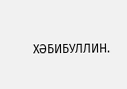ХӘБИБУЛЛИН.